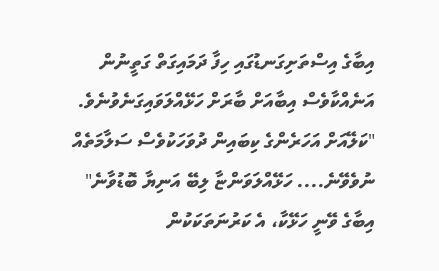އިބާގެ އިސްތަށިގަނޑުގައި ހިފާ ދަމައިގަތް ގަތީނުން އަނެއްކާވެސް އިބާއަށް ބާރަށް ހަޅޭއްލަވައިގަނެވުނެވެ.
"ކަލޭއަށް އަހަރެންގެ ކިބައިން ދުވަހަކުވެސް ސަލާމަތެއް ނުވެވޭނެ.... ހަޅޭއްލަވަންޏާ ލިބޭ އަނިޔާ ބޮޑުވާނެ" އިބާގެ ވޭނީ ހަޅޭކާ، އެ ކަރުނަތަކަކުން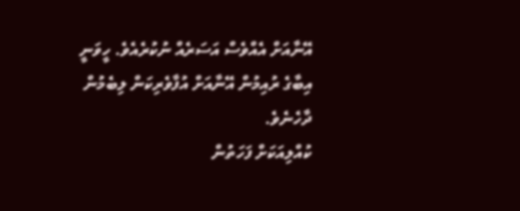އޭނާއަށް އެއްވެސް އަސަރެއް ނުކުރެއެވެ. ހީވަނީ އިބާގެ ރުއިމުން އޭނާއަށް އުފާވެރިކަން ލިބެމުން ދާހެނެވެ.
ކުއްލިއަކަށް ފަހަތުން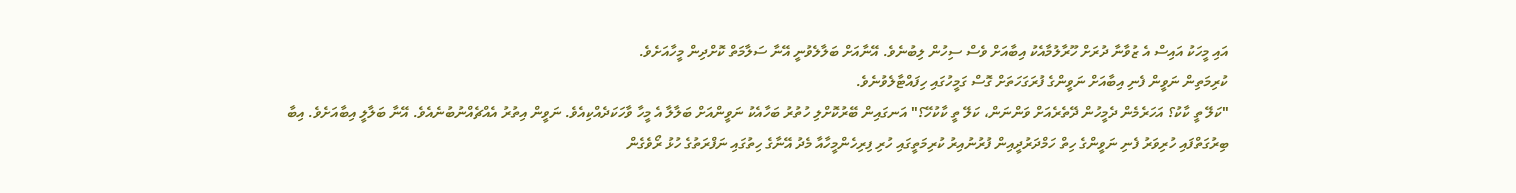އައި މީހަކު އައިސް އެ ޒުވާނާ ދުރަށް ހޫރާލުމާއެކު އިބާއަށް ވެސް ސިހުން ލިބުނެވެ. އޭނާއަށް ބަލާލެވުނީ އޭނާ ސަލާމަތް ކޮށްދިން މީހާއަށެވެ.
ކުރިމަތިން ނަވީން ފެނި އިބާއަށް ނަވީންގެ ފުރަގަހަތަށް ގޮސް ގަމީހުގައި ހިފައްޓާލެވުނެވެ.
"ކަލޭ ތީ ކާކު؟ އަހަރެމެން ދެމީހުން ދޭތެރެއަށް ވަންނަން، ކަލޭ ތީ ކާކުހޭ؟" އަނގައިން ބޭރުކޮށްލި ހުތުރު ބަހާއެކު ނަވީންއަށް ބަލާލާ އެ މީހާ ވާހަކަދެއްކިއެވެ. ނަވީން އިތުރު އެއްޗެއްނުބުނެއެވެ. އޭނާ ބަލާލީ އިބާއަށެވެ. އިބާ ބިރުގަތްފައި ހުރިވަރު ފެނި ނަވީންގެ ހިތް ހަމްދަރުދީއިން ފުރުނުއިރު ކުރިމަތީގައި ހުރި ފިރިހެންމީހާއާ މެދު އޭނާގެ ހިތުގައި ނަފްރަތުގެ ހުޅު ރޯވެގެން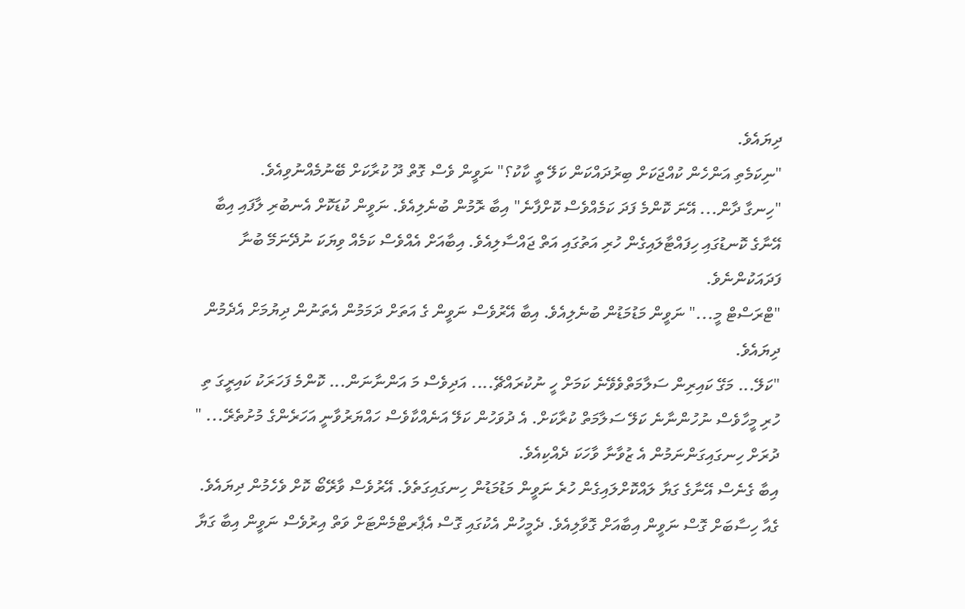ދިޔައެވެ.
"ނިކަމެތި އަންހެން ކުއްޖަކަށް ބިރުދައްކަން ކަލޭ ތީ ކާކު؟" ނަވީން ވެސް ގޮތް ދޫ ކުރާކަށް ބޭނުމެއްނުވިއެވެ.
"ހިނގާ ދާން... އޭނަ ކޮންމެ ފަދަ ކަމެއްވެސް ކޮށްފާނެ" އިބާ ރޮމުން ބުނެލިއެވެ. ނަވީން ކުޑަކޮށް އެނބުރި ލާފައި އިބާ އޭނާގެ ކޮނޑުގައި ހިފައްޓާލައިގެން ހުރި އަތުގައި އަތް ޖައްސާލިއެވެ. އިބާއަށް އެއްވެސް ކަމެއް ވިޔަކަ ނުދޭނަމޭ ބުނާ ފަދައަކުންނެވެ.
"ޓްރަސްޓް މީ..." ނަވީން މަޑުމަޑުން ބުނެލިއެވެ. އިބާ އޭރުވެސް ނަވީން ގެ އަތަށް ދަމަމުން އެތަނުން ދިޔުމަށް އެދެމުން ދިޔައެވެ.
"ކަލޭ... މަގޭ ކައިރިން ސަލާމަތްވެވޭނެ ކަމަށް ހީ ނުކުރައްޗޭ.... އަދިވެސް މަ އަންނާނަން... ކޮންމެ ފަހަރަކު ކައިރީގަ ތި ހުރި މީހާވެސް ނުހުންނާނެ ކަލޭ ސަލާމަތް ކުރާކަށް. އެ ދުވަހުން ކަލޭ އަނެއްކާވެސް ހައްޔަރުވާނީ އަހަރެންގެ މުށުތެރޭ... " ދުރަށް ހިނގައިގަންނަމުން އެ ޒުވާނާ ވާހަކަ ދެއްކިއެވެ.
އިބާ ގެނެސް އޭނާގެ ގަޔާ ލައްކޮށްލައިގެން ހުރެ ނަވީން މަޑުމަޑުން ހިނގައިގަތެވެ. އޭރުވެސް ވާރޭބޯ ކޮށް ވެހެމުން ދިޔައެވެ. ގެއާ ހިސާބަށް ގޮސް ނަވީން އިބާއަށް ގޮވާލިއެވެ. ދެމީހުން އެކުގައި ގޮސް އެޕާރޓްމެންޓަށް ވަތް އިރުވެސް ނަވީން އިބާ ގަޔާ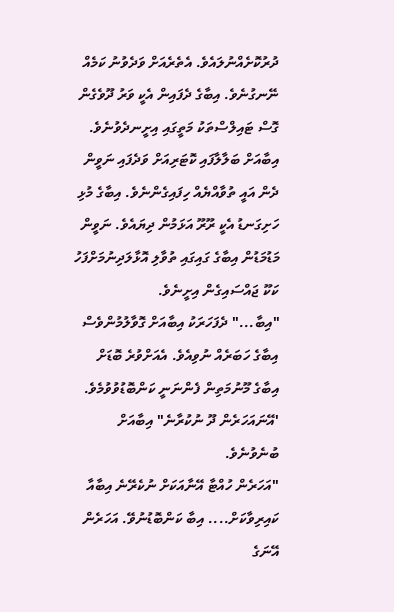ދުރުކޮށެއްނުލައެވެ. އެތެރެއަށް ވަދެވުނު ކަމެއް ނޭނގުނެވެ. އިބާގެ ދެފައިން އެކީ ވަރު ދޫވެގެން ގޮސް ޓައިލްސްތަކު މަތީގައި އިށީނދެވުނެވެ. އިބާއަށް ބަލާލާފައި ކޮޓަރިއަށް ވަދެފައި ނަވީން ދެން އައީ ތުވާއްޔެއް ހިފައިގެންނެވެ. އިބާގެ މުޅި ހަށިގަނޑު އެކީ ރޫރޫ އަޅަމުން ދިޔައެވެ. ނަވީން މަޑުމަޑުން އިބާގެ ގައިގައި ތުވާލި އޮޅާލަދިނުމަށްފަހު ކަކޫ ޖައްސައިގެން އިށީނެވެ.
"އިބާ..." ދެފަހަރަކު އިބާއަށް ގޮވާލުމުންވެސް އިބާގެ ހަބަރެއް ނުވިއެވެ. އެއަށްވުރެ ބޮޑަށް އިބާގެ މޫނުމަތިން ފެންނަނީ ކަންބޮޑުވުވުމެވެ.
'އޭނައަހަރެން ދޫ ނުކުރާނެ" އިބާއަށް ބުނެވުނެވެ.
"އަހަރެން ހުއްޓާ އޭނާއަކަށް ނުކެރޭނެ އިބާއާ ކައިރިވާކަށް.... އިބާ ކަންބޮޑުނުވޭ. އަހަރެން އޭނަގެ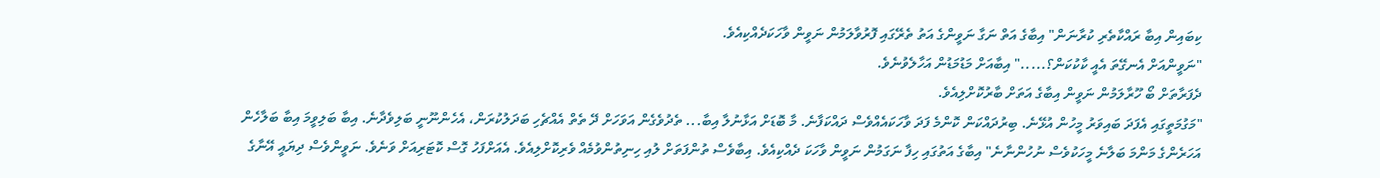ކިބައިން އިބާ ރައްކާތެރި ކުރާނަން" އިބާގެ އަތް ނަގާ ނަވީންގެ އަތު ތެރޭގައި ފޮރުވާލަމުން ނަވީން ވާހަކަދެއްކިއެވެ.
"ނަވީންއަށް އެނގޭތަ އެއީ ކާކުކަން؟....." އިބާއަށް މަޑުމަޑުން އަހާލެވުނެވެ.
ދެފަރާތަށް ބޯ ހޫރާލަމުން ނަވީން އިބާގެ އަތަށް ބާރުކޮށްލިއެވެ.
"މަގުމަތީގައި އެފަދަ ބައިވަރު މީހުން އުޅޭނެ. ބިރުދައްކަން ކޮންމެ ފަދަ ވާހަކައެއްވެސް ދައްކަފާނެ. މާ ބޮޑަށް އަޅާނުލާ އިބާ... ތެދުވެގެން އަވަހަށް ދޭ ތެތް އެއްޗެހި ބަދަލުކުރަން، އެހެންނޫނީ ބަލިވެދާނެ. އިބާ ބަލިވީމަ އިބާ ބަލާހެން އަހަރެންގެ މަންމަ ބަލާނެ މީހަކުވެސް ނުހުންނާނެ" އިބާގެ އަތުގައި ހިފާ ނަގަމުން ނަވީން ވާހަކަ ދެއްކިއެވެ. އިބާވެސް ތުންފަތަށް ލުއި ހިނިތުންވުމެއް ވެރިކޮށްލިއެވެ. އެއަށްފަހު ގޮސް ކޮޓަރިއަށް ވަނެވެ. ނަވީންވެސް ދިޔައީ އޭނާގެ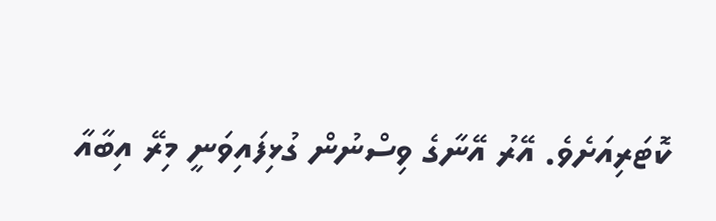ކޮޓަރިއަށެވެ. އޭރު އޭނާގެ ވިސްނުން ގުޅިފައިވަނީ މިރޭ އިބާއާ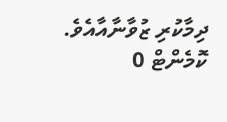ދިމާކުރި ޒުވާނާއާއެވެ.
ކޮމެންޓް 0